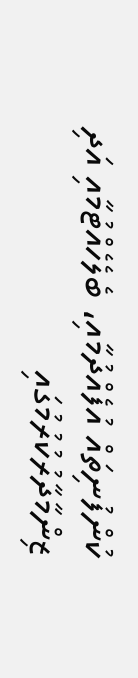ކުންފުނިތައް އުފެއްދުމާއި، ބެލެހެއްޓުމާއި އަދި ޒިންމާދާރުކުރުމުގައި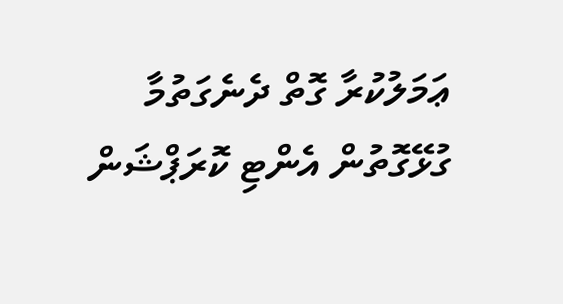ޢަމަލުކުރާ ގޮތް ދެނެގަތުމާ ގުޅޭގޮތުން އެންޓި ކޮރަޕްޝަން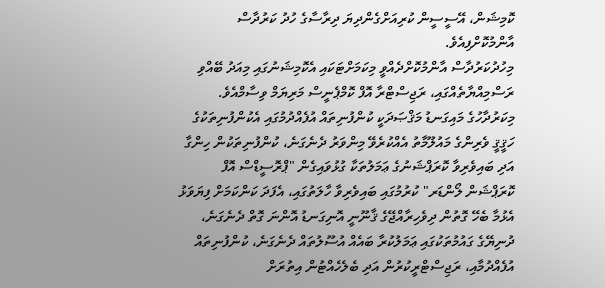ކޮމިޝަން، އޭސީސީން ކުރިއަށްގެންދިޔަ ދިރާސާގެ ހުދު ކަރުދާސް އާންމުކޮށްފިއެވެ.
މިހުދުކަރުދާސް އާންމުކޮށްދެއްވީ މިކަމަށްޓަކައި އެކޮމިޝަނުގައި މިއަދު ބޭއްވި ރަސްމިއްޔާތެއްގައި، ރަޖިސްޓްރާ އޮފް ކޮމްޕެނީސް މަރިޔަމް ވިސާމްއެވެ.
މިކަރުދާހުގެ މައިގަނޑު މަޤްޞަދަކީ ކުންފުނިތައް އުފެއްދުމުގައި އެކުންފުނިތަކުގެ ހަޤީޤީ ވެރިންގެ މައުލޫމާތު އެއްކުރެވޭ މިންވަރު ދެނެގަނެ، ކުންފުނިތަކުން ހިންގާ އަދި ބައިވެރިވާ ކޮރަޕްޝަނުގެ ޢަމަލުތަކާ ގުޅުވައިގެން "ޕްރޮސީޑްސް އޮފް ކޮރަޕްޝަން ލޯންޑަރ" ކުރުމުގައި ބައިވެރިވާ ހާލަތުގައި، އެފަދަ ކަންކަމަށް ފިޔަވަޅު އެޅުމާ ބެހޭ ގޮތުން ދިވެހިރާއްޖޭގެ ޤާނޫނީ އޮނިގަނޑު އޮންނަ ގޮތް ދެނެގަނެ، ދުނިޔޭގެ ގައުމުތަކުގައި ޢަމަލުކުރާ ބައެއް އުސޫލުތައް ދެނެގަނެ، ކުންފުނިތައް އުފެއްދުމާއި، ރަޖިސްޓްރީކުރުން އަދި ބެލެހެއްޓުން އިތުރަށް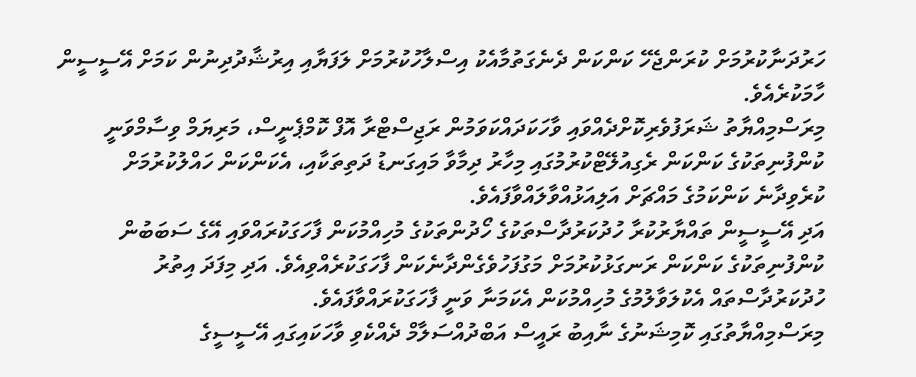ހަރުދަނާކުރުމަށް ކުރަންޖެހޭ ކަންކަން ދެނެގަތުމާއެކު އިސްލާހުކުރުމަށް ލަފަޔާއި އިރުޝާދުދިނުން ކަމަށް އޭސީސީން ހާމަކުރެއެވެ.
މިރަސްމިއްޔާތު ޝަރަފުވެރިކޮށްދެއްވައި ވާހަކަދައްކަވަމުން ރަޖިސްޓްރާ އޮފް ކޮމްޕެނީސް، މަރިޔަމް ވިސާމްވަނީ ކުންފުނިތަކުގެ ކަންކަން ރެގިއުލޭޓްކުރުމުގައި މިހާރު ދިމާވާ މައިގަނޑު ދަތިތަކާއި، އެކަންކަން ހައްލުކުރުމަށް ކުރެވިދާނެ ކަންކަމުގެ މައްޗަށް އަލިއަޅުއްވާލައްވާފައެވެ.
އަދި އޭސީސީން ތައްޔާރުކުރާ ހުދުކަރުދާސްތަކުގެ ހޯދުންތަކުގެ މުހިއްމުކަން ފާހަގަކުރައްވައި އޭގެ ސަބަބުން ކުންފުނިތަކުގެ ކަންކަން ރަނގަޅުކުރުމަށް މަގުފަހުވެގެންދާނެކަން ފާހަގަކުރެއްވިއެވެ. އަދި މިފަދަ އިތުރު ހުދުކަރުދާސްތައް އެކުލަވާލުމުގެ މުހިއްމުކަން އެކަމަނާ ވަނީ ފާހަގަކުރައްވާފައެވެ.
މިރަސްމިއްޔާތުގައި ކޮމިޝަނުގެ ނާއިބު ރައީސް އަބްދުއްސަލާމް ދެއްކެވި ވާހަކައިގައި އޭސީސީގެ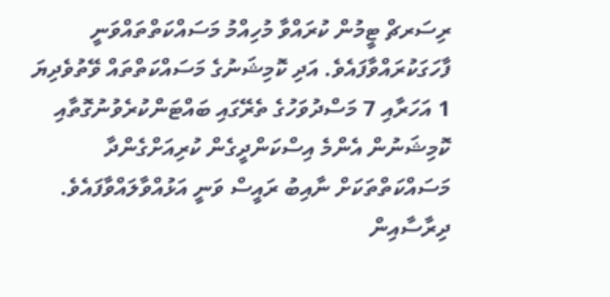ރިސަރޗް ޓީމުން ކުރައްވާ މުހިއްމު މަސައްކަތްތައްވަނީ ފާހަގަކުރައްވާފައެވެ. އަދި ކޮމިޝަނުގެ މަސައްކަތްތައް ވޭތުވެދިޔަ 1 އަހަރާއި 7 މަސްދުވަހުގެ ތެރޭގައި ބައްޓަންކުރެވުނުގޮތާއި ކޮމިޝަނުން އެންމެ އިސްކަންދީގެން ކުރިއަށްގެންދާ މަސައްކަތްތަކަށް ނާއިބު ރައީސް ވަނީ އަޅުއްވާލައްވާފައެވެ.
ދިރާސާއިން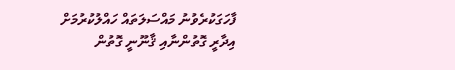ފާހަގަކުރެވުނު މައްސަލަތައް ހައްލުކުރުމަށް އިދާރީ ގޮތުންނާއި ޤާނޫނީ ގޮތުން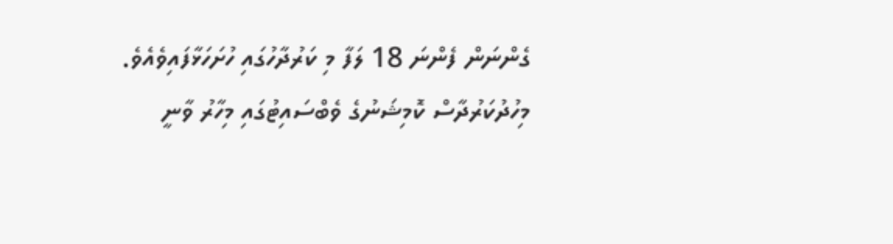ގެންނަން ފެންނަ 18 ލަފާ މި ކަރުދާހުގައި ހުށަހަޅާފައިވެއެވެ. މިހުދުކަރުދާސް ކޮމިޝަނުގެ ވެބްސައިޓުގައި މިހާރު ވާނީ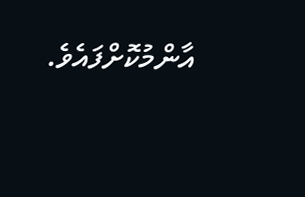އާންމުކޮށްފައެވެ.